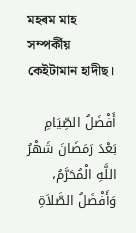মহৰম মাহ সম্পৰ্কীয় কেইটামান হাদীছ।

أَفْضَلُ الصِّيَامِ بَعْدَ رَمَضَانَ شَهْرُ اللَّهِ الْمُحَرَّمُ، وَأَفْضَلُ الصَّلاَةِ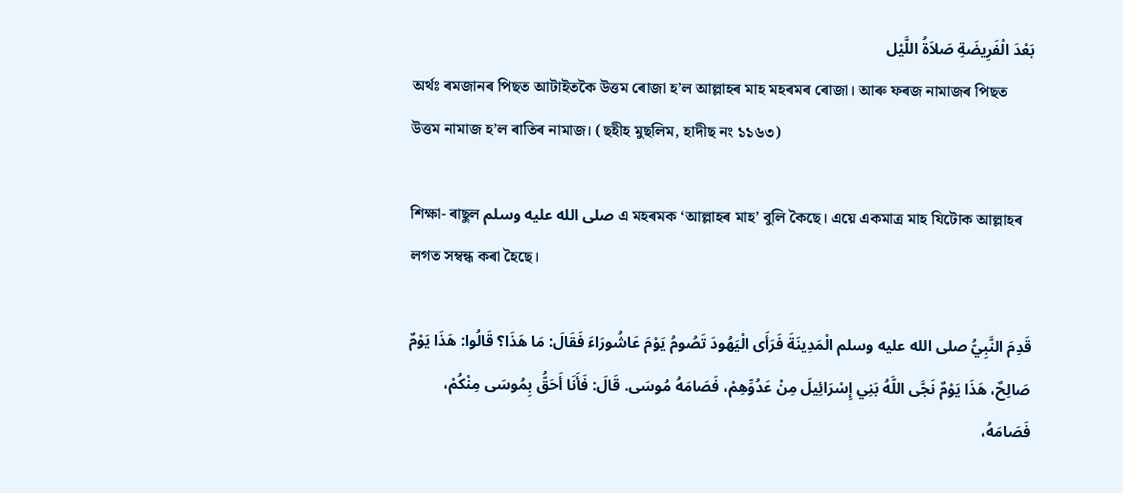بَعْدَ الْفَرِيضَةِ صَلاَةُ اللَّيْل
অৰ্থঃ ৰমজানৰ পিছত আটাইতকৈ উত্তম ৰোজা হ’ল আল্লাহৰ মাহ মহৰমৰ ৰোজা। আৰু ফৰজ নামাজৰ পিছত উত্তম নামাজ হ’ল ৰাতিৰ নামাজ। (ছহীহ মুছলিম, হাদীছ নং ১১৬৩)

শিক্ষা- ৰাছুল صلى الله عليه وسلم এ মহৰমক ‘আল্লাহৰ মাহ’ বুলি কৈছে। এয়ে একমাত্ৰ মাহ যিটোক আল্লাহৰ লগত সম্বন্ধ কৰা হৈছে।

قَدِمَ النَّبِيُّ صلى الله عليه وسلم الْمَدِينَةَ فَرَأَى الْيَهُودَ تَصُومُ يَوْمَ عَاشُورَاءَ فَقَالَ: مَا هَذَا؟ قَالُوا: هَذَا يَوْمٌ صَالِحٌ، هَذَا يَوْمٌ نَجَّى اللَّهُ بَنِي إِسْرَائِيلَ مِنْ عَدُوِّهِمْ، فَصَامَهُ مُوسَى. قَالَ: فَأَنَا أَحَقُّ بِمُوسَى مِنْكُمْ، فَصَامَهُ،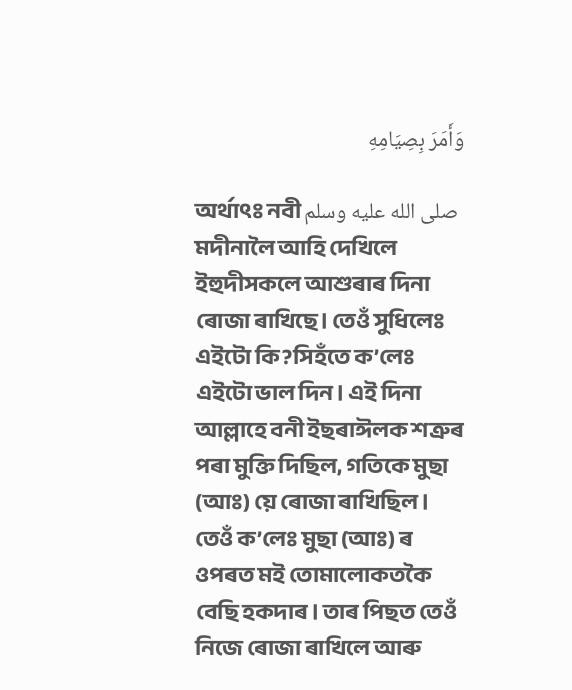وَأَمَرَ بِصِيَامِهِ

অৰ্থাৎঃ নবী صلى الله عليه وسلم মদীনালৈ আহি দেখিলে ইহুদীসকলে আশুৰাৰ দিনা ৰোজা ৰাখিছে। তেওঁ সুধিলেঃ এইটো কি?সিহঁতে ক’লেঃ এইটো ভাল দিন। এই দিনা আল্লাহে বনী ইছৰাঈলক শত্ৰুৰ পৰা মুক্তি দিছিল, গতিকে মুছা (আঃ) য়ে ৰোজা ৰাখিছিল। তেওঁ ক’লেঃ মুছা (আঃ) ৰ ওপৰত মই তোমালোকতকৈ বেছি হকদাৰ। তাৰ পিছত তেওঁ নিজে ৰোজা ৰাখিলে আৰু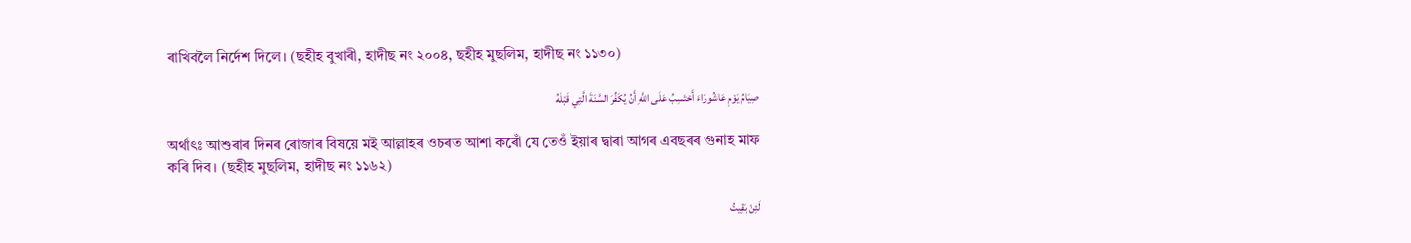ৰাখিবলৈ নিৰ্দেশ দিলে। (ছহীহ বুখাৰী, হাদীছ নং ২০০৪, ছহীহ মুছলিম, হাদীছ নং ১১৩০)

صِيَامُ يَوْمِ عَاشُورَاءَ أَحْتَسِبُ عَلَى اللَّهِ أَنُ يُكَفِّرَ السَّنَةَ الَّتِي قَبْلَهُ

অৰ্থাৎঃ আশুৰাৰ দিনৰ ৰোজাৰ বিষয়ে মই আল্লাহৰ ওচৰত আশা কৰোঁ যে তেওঁ ইয়াৰ দ্বাৰা আগৰ এবছৰৰ গুনাহ মাফ কৰি দিব। (ছহীহ মুছলিম, হাদীছ নং ১১৬২)

لَئِنْ بَقِيتُ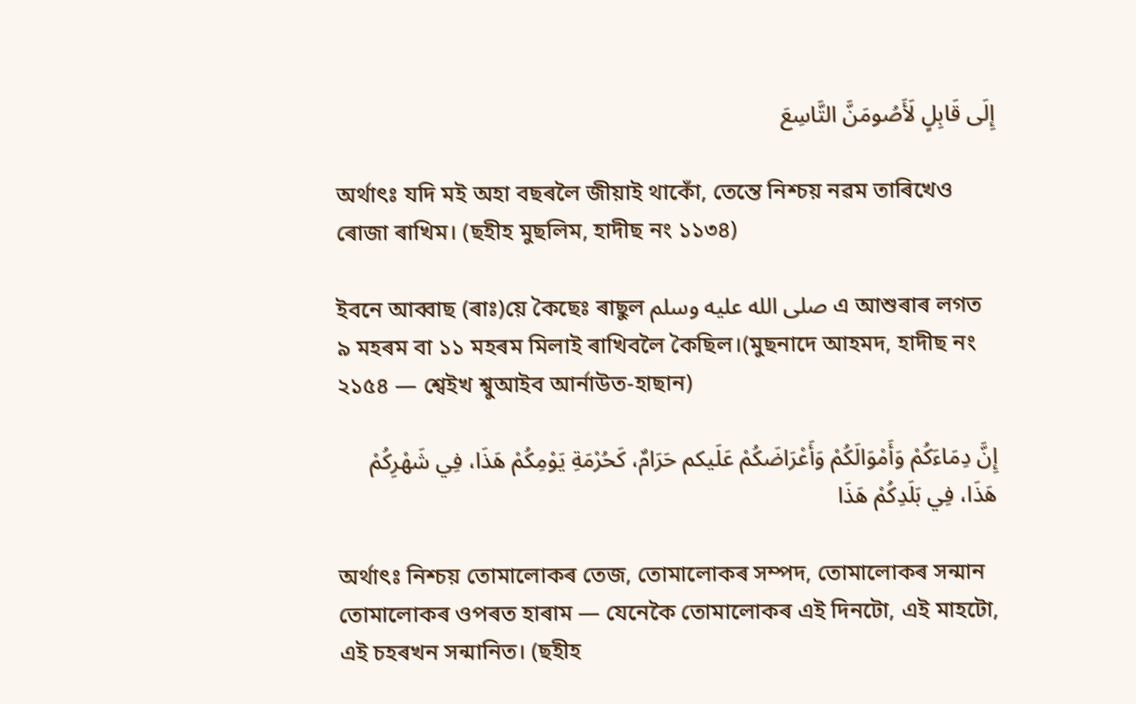إِلَى قَابِلٍ لَأَصُومَنَّ التَّاسِعَ

অৰ্থাৎঃ যদি মই অহা বছৰলৈ জীয়াই থাকোঁ, তেন্তে নিশ্চয় নৱম তাৰিখেও ৰোজা ৰাখিম। (ছহীহ মুছলিম, হাদীছ নং ১১৩৪)

ইবনে আব্বাছ (ৰাঃ)য়ে কৈছেঃ ৰাছুল صلى الله عليه وسلم এ আশুৰাৰ লগত ৯ মহৰম বা ১১ মহৰম মিলাই ৰাখিবলৈ কৈছিল।(মুছনাদে আহমদ, হাদীছ নং ২১৫৪ — শ্বেইখ শ্বুআইব আৰ্নাউত-হাছান)

إِنَّ دِمَاءَكُمْ وَأَمْوَالَكُمْ وَأَعْرَاضَكُمْ عَلَیکم حَرَامٌ، كَحُرْمَةِ يَوْمِكُمْ هَذَا، فِي شَهْرِكُمْ هَذَا، فِي بَلَدِكُمْ هَذَا

অৰ্থাৎঃ নিশ্চয় তোমালোকৰ তেজ, তোমালোকৰ সম্পদ, তোমালোকৰ সন্মান তোমালোকৰ ওপৰত হাৰাম — যেনেকৈ তোমালোকৰ এই দিনটো, এই মাহটো, এই চহৰখন সন্মানিত। (ছহীহ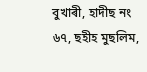বুখাৰী, হাদীছ নং ৬৭, ছহীহ মুছলিম,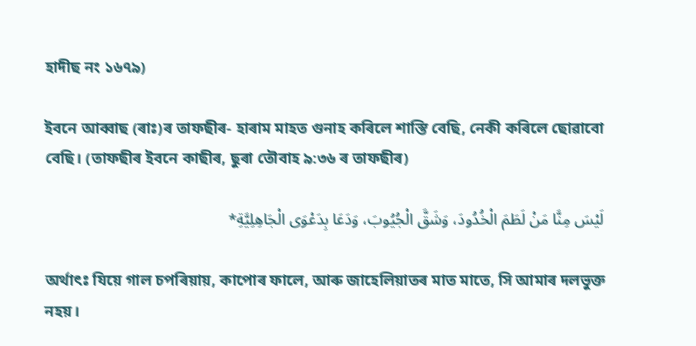হাদীছ নং ১৬৭৯)

ইবনে আব্বাছ (ৰাঃ)ৰ তাফছীৰ- হাৰাম মাহত গুনাহ কৰিলে শাস্তি বেছি, নেকী কৰিলে ছোৱাবো বেছি। (তাফছীৰ ইবনে কাছীৰ, ছুৰা তৌবাহ ৯:৩৬ ৰ তাফছীৰ)

لَيْسَ مِنَّا مَنْ لَطَمَ الْخُدُودَ، وَشَقَّ الْجُيُوبَ، وَدَعَا بِدَعْوَى الْجَاهِلِيَّةِ*

অৰ্থাৎঃ যিয়ে গাল চপৰিয়ায়, কাপোৰ ফালে, আৰু জাহেলিয়াতৰ মাত মাতে, সি আমাৰ দলভুক্ত নহয়।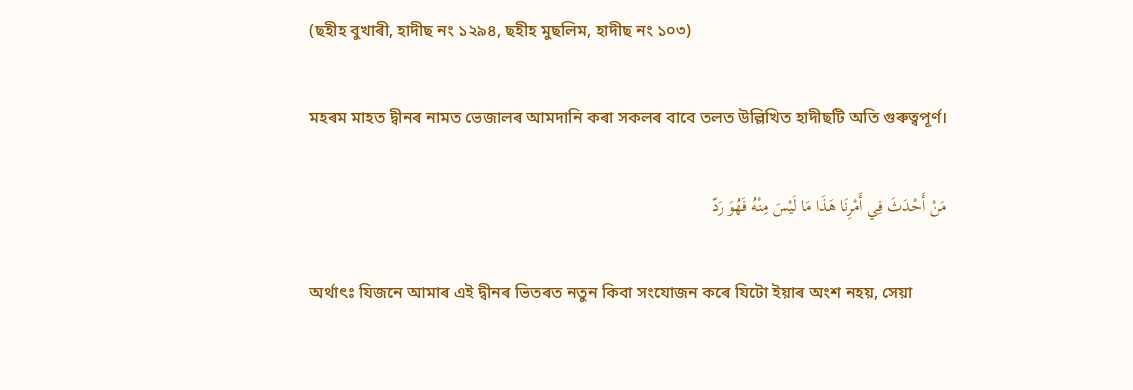(ছহীহ বুখাৰী, হাদীছ নং ১২৯৪, ছহীহ মুছলিম, হাদীছ নং ১০৩)

মহৰম মাহত দ্বীনৰ নামত ভেজালৰ আমদানি কৰা সকলৰ বাবে তলত উল্লিখিত হাদীছটি অতি গুৰুত্বপূৰ্ণ।

مَنْ أَحْدَثَ فِي أَمْرِنَا هَذَا مَا لَيْسَ مِنْهُ فَهُوَ رَدّ

অৰ্থাৎঃ যিজনে আমাৰ এই দ্বীনৰ ভিতৰত নতুন কিবা সংযোজন কৰে যিটো ইয়াৰ অংশ নহয়, সেয়া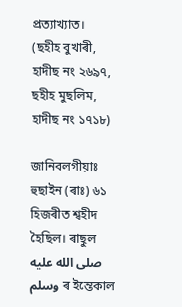প্ৰত্যাখ্যাত।
(ছহীহ বুখাৰী, হাদীছ নং ২৬৯৭, ছহীহ মুছলিম, হাদীছ নং ১৭১৮)

জানিবলগীয়াঃ হুছাইন (ৰাঃ) ৬১ হিজৰীত শ্বহীদ হৈছিল। ৰাছুল صلى الله عليه وسلم ৰ ইন্তেকাল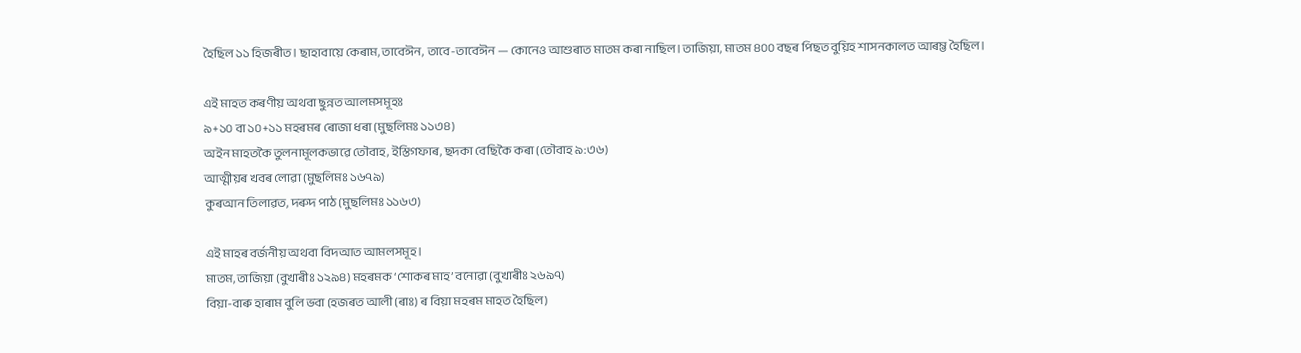হৈছিল ১১ হিজৰীত। ছাহাবায়ে কেৰাম, তাবেঈন, তাবে-তাবেঈন — কোনেও আশুৰাত মাতম কৰা নাছিল। তাজিয়া, মাতম ৪০০ বছৰ পিছত বুয়িহ শাসনকালত আৰম্ভ হৈছিল।

এই মাহত কৰণীয় অথবা ছুন্নত আলমসমূহঃ
৯+১০ বা ১০+১১ মহৰমৰ ৰোজা ধৰা (মুছলিমঃ ১১৩৪)
অইন মাহতকৈ তুলনামূলকভাৱে তৌবাহ, ইস্তিগফাৰ, ছদকা বেছিকৈ কৰা (তৌবাহ ৯:৩৬)
আত্মীয়ৰ খবৰ লোৱা (মুছলিমঃ ১৬৭৯)
কুৰআন তিলাৱত, দৰুদ পাঠ (মুছলিমঃ ১১৬৩)

এই মাহৰ বৰ্জনীয় অথবা বিদআত আমলসমূহ।
মাতম, তাজিয়া (বুখাৰীঃ ১২৯৪) মহৰমক ‘শোকৰ মাহ’ বনোৱা (বুখাৰীঃ ২৬৯৭)
বিয়া-বাৰু হাৰাম বুলি ভবা (হজৰত আলী (ৰাঃ) ৰ বিয়া মহৰম মাহত হৈছিল)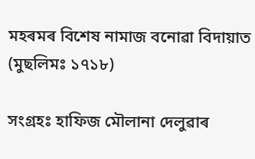মহৰমৰ বিশেষ নামাজ বনোৱা বিদায়াত (মুছলিমঃ ১৭১৮)

সংগ্রহঃ হাফিজ মৌলানা দেলুৱাৰ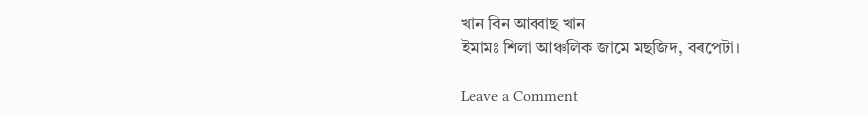খান বিন আব্বাছ খান
ইমামঃ শিলা আঞ্চলিক জামে মছজিদ, বৰপেটা।

Leave a Comment